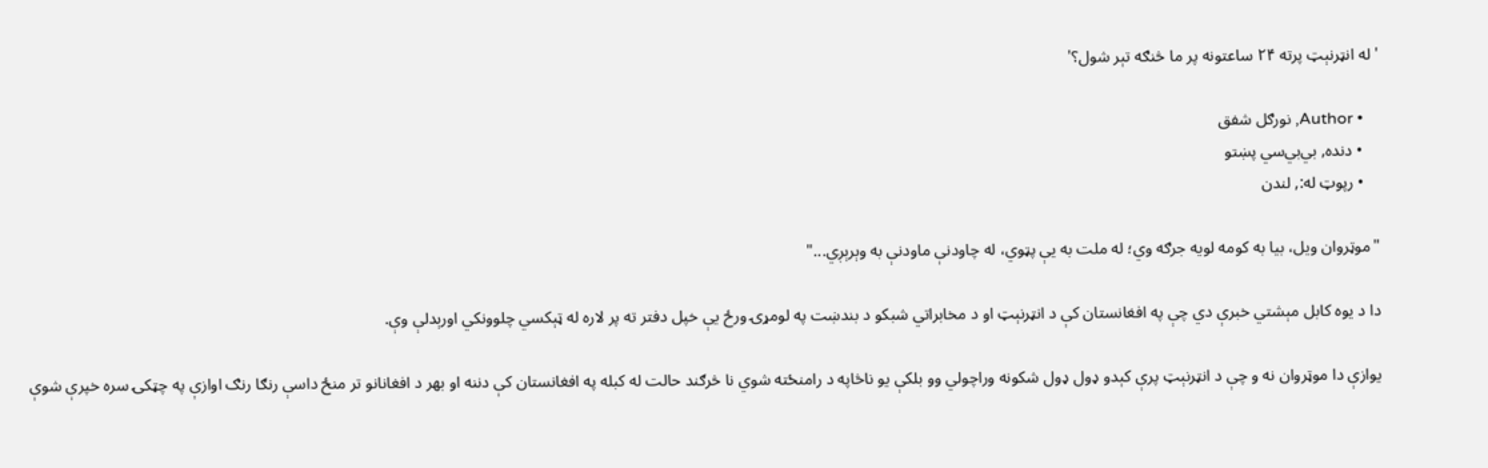'له انټرنېټ پرته ۲۴ ساعتونه پر ما څنګه تېر شول؟'

    • Author, نورګل شفق
    • دنده, بي‌بي‌سي پښتو
    • رپوټ له:, لندن

"موټروان ویل، بیا به کومه لویه جرګه وي؛ له ملت به یې پټوي، له چاودنې ماودنې به وېرېږي..."

دا د یوه کابل مېشتي خبرې دي چې په افغانستان کې د انټرنېټ او د مخابراتي شبکو د بندښت په لومړۍ ورځ یې خپل دفتر ته پر لاره له ټېکسي چلوونکي اورېدلې وې.

یوازې دا موټروان نه و چې د انټرنېټ پرې کېدو ډول ډول شکونه وراچولي وو بلکې یو ناڅاپه د رامنځته شوي نا څرګند حالت له کبله په افغانستان کې دننه او بهر د افغانانو تر منځ داسې رنګا رنګ اوازې په چټکۍ سره خپرې شوې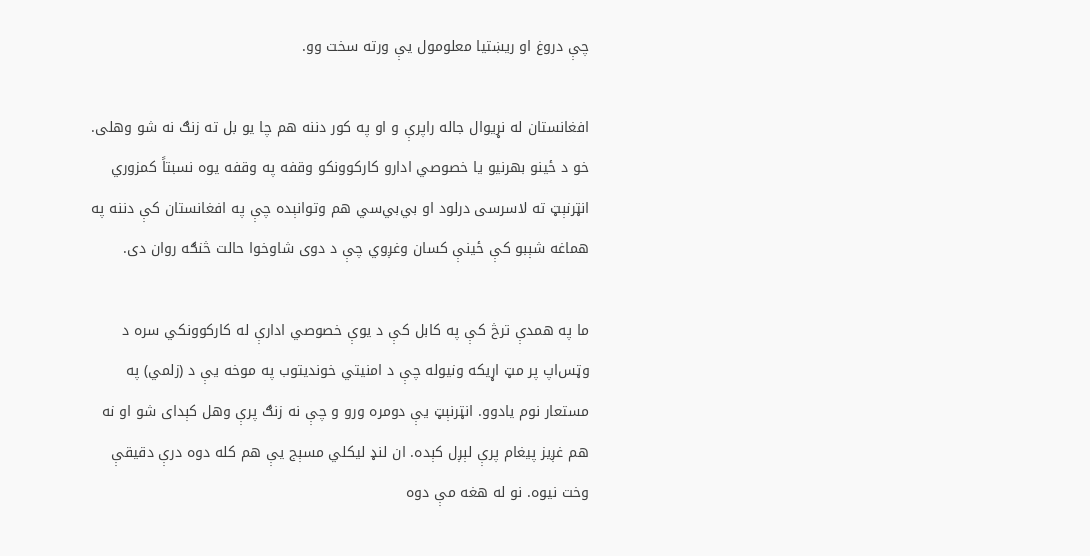چې دروغ او ریښتیا معلومول یې ورته سخت وو.

افغانستان له نړیوال جاله راپرې و او په کور دننه هم چا یو بل ته زنګ نه شو وهلی. خو د ځينو بهرنیو یا خصوصي ادارو کارکوونکو وقفه په وقفه یوه نسبتاً کمزوري انټرنېټ ته لاسرسی درلود او بي‌بي‌سي هم وتوانېده چې په افغانستان کې دننه په هماغه شېبو کې ځینې کسان وغږوي چې د دوی شاوخوا حالت څنګه روان دی.

ما په همدې ترڅ کې په کابل کې د یوې خصوصي ادارې له کارکوونکي سره د وټس‌اپ پر مټ اړیکه ونیوله چې د امنیتي خوندیتوب په موخه یې د (زلمي) په مستعار نوم یادوو. انټرنېټ یې دومره ورو و چې نه زنګ پرې وهل کېدای شو او نه هم غږیز پیغام پرې لېږل کېده. ان لنډ لیکلي مسېج یې هم کله دوه درې دقیقې وخت نیوه. نو له هغه مې دوه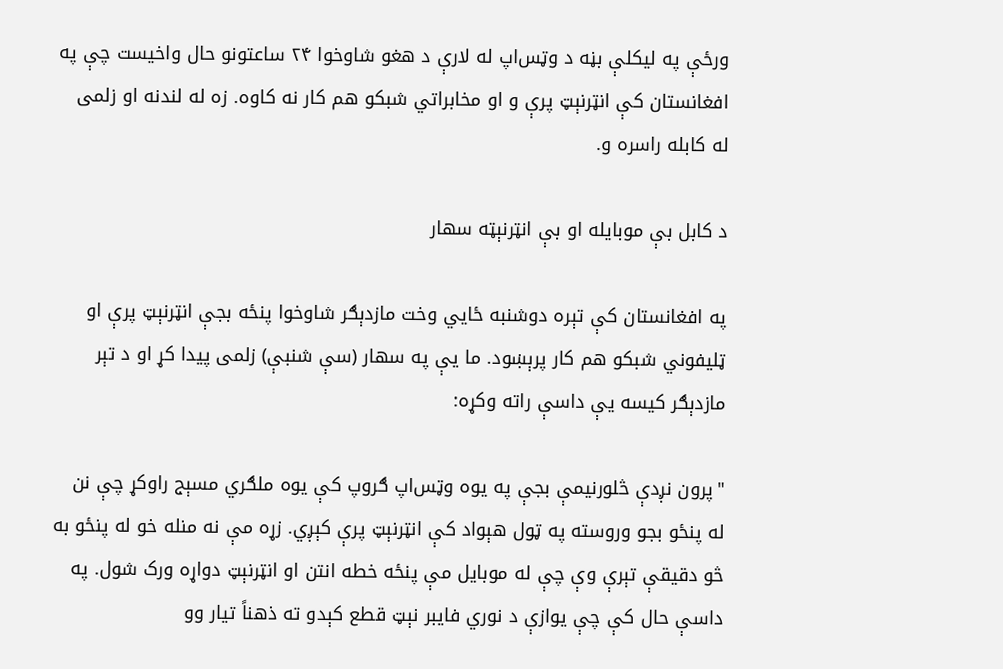ورځې په لیکلې بڼه د وټس‌اپ له لارې د هغو شاوخوا ۲۴ ساعتونو حال واخیست چې په افغانستان کې انټرنېټ پرې و او مخابراتي شبکو هم کار نه کاوه. زه له لندنه او زلمی له کابله راسره و.

د کابل بې موبایله او بې انټرنېټه سهار

په افغانستان کې تېره دوشنبه ځايي وخت مازدېګر شاوخوا پنځه بجې انټرنېټ پرې او ټلیفوني شبکو هم کار پرېښود. ما یې په سهار (سې شنبې) زلمی پیدا کړ او د تېر مازدېګر کیسه یې داسې راته وکړه:

"پرون نږدې څلورنیمې بجې په یوه وټس‌اپ ګروپ کې یوه ملګري مسېج راوکړ چې نن له پنځو بجو وروسته په ټول هېواد کې انټرنېټ پرې کېږي. زړه مې نه منله خو له پنځو به څو دقیقې تېرې وې چې له موبایل مې پنځه خطه انتن او انټرنېټ دواړه ورک شول. په داسې حال کې چې یوازې د نوري فایبر نېټ قطع کېدو ته ذهناً تیار وو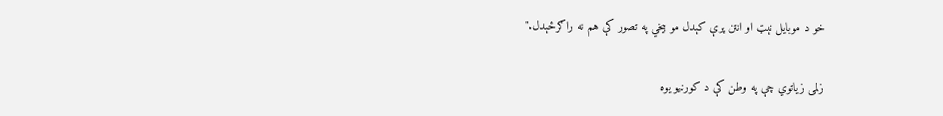خو د موبایل نېټ او انتن پرې کېدل مو بیخي په تصور کې هم نه راګرځېدل."

زلمی زیاتوي چې په وطن کې د کورنیو یوه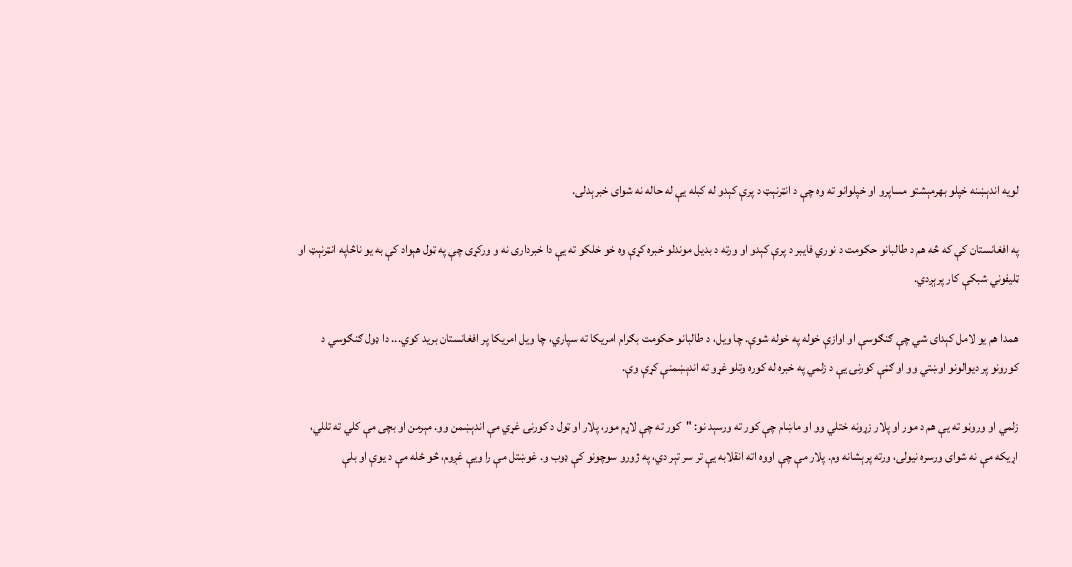لویه اندېښنه خپلو بهرمېشتو مساپرو او خپلوانو ته وه چې د انټرنېټ د پرې کېدو له کبله یې له حاله نه شوای خبرېدلی.

په افغانستان کې که څه هم د طالبانو حکومت د نوري فایبر د پرې کېدو او ورته د بدیل موندلو خبره کړې وه خو خلکو ته یې دا خبرداری نه و ورکړی چې په ټول هېواد کې به یو ناڅاپه انټرنېټ او ټلیفوني شبکې کار پرېږدي.

همدا هم یو لامل کېدای شي چې ګنګوسې او اوازې خوله‌ په‌ خوله شوې. چا ویل، د طالبانو حکومت بګرام امریکا ته سپاري، چا ویل امریکا پر افغانستان برید کوي... دا ډول ګنګوسي د کورونو پر دیوالونو اوښتي وو او ګڼې کورنۍ یې د زلمي په خبره له کوره وتلو غړو ته اندېښمنې کړې وې.

زلمي او وروڼو ته یې هم د مور او پلار زړونه ختلي وو او ماښام چې کور ته ورسېد نو: "کور ته چې لاړم مور، پلار او ټول د کورنۍ غړي مې اندېښمن وو. مېرمن او بچی مې کلي ته تللي، اړیکه مې نه شوای ورسره نیولی، ورته پرېشانه وم. پلار مې چې اووه اته انقلابه یې تر سر تېر دي، په ژورو سوچونو کې ډوب و. غوښتل مې را ویې غږوم، څو ځله مې د یوې او بلې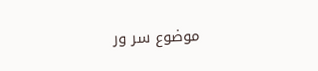موضوع سر ور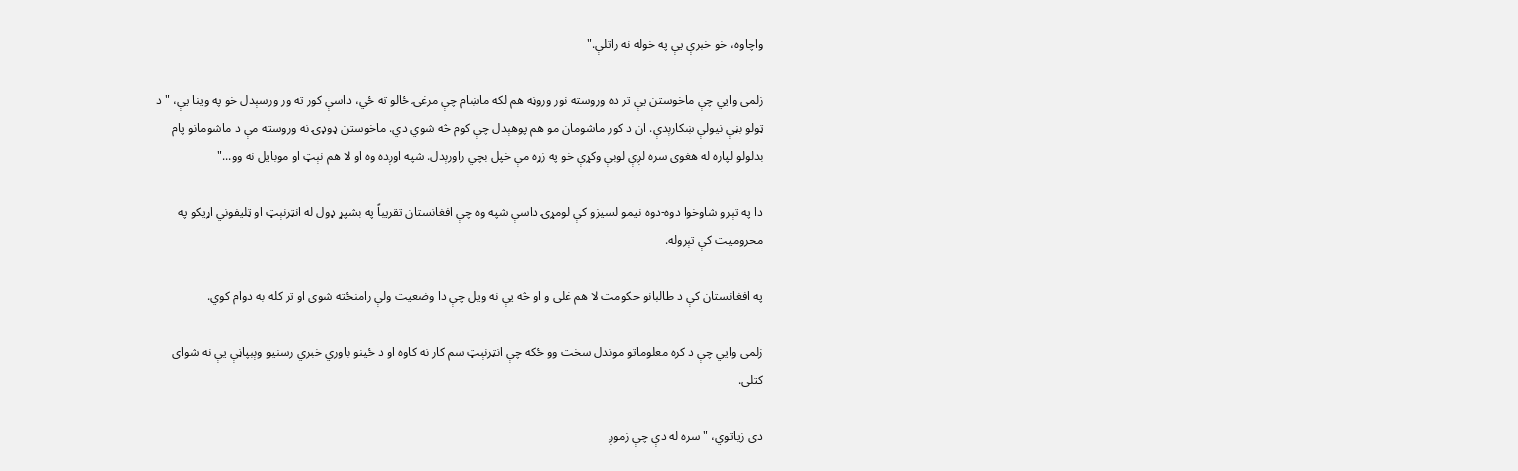واچاوه، خو خبرې یې په خوله نه راتلې."

زلمی وايي چې ماخوستن یې تر ده وروسته نور وروڼه هم لکه ماښام چې مرغۍ ځالو ته ځي، داسې کور ته ور ورسېدل خو په وینا یې، "د ټولو بڼې نیولې ښکارېدې. ان د کور ماشومان مو هم پوهېدل چې کوم څه شوي‌ دي. ماخوستن ډوډۍ نه وروسته مې د ماشومانو پام بدلولو لپاره له هغوی سره لږې لوبې وکړې خو په زړه مې خپل بچي راورېدل. شپه اوږده وه او لا هم نېټ او موبایل نه وو..."

دا په تېرو شاوخوا دوه-دوه‌ نیمو لسیزو کې لومړۍ داسې شپه وه چې افغانستان تقریباً په بشپړ ډول له انټرنېټ او ټلیفوني اړیکو په محرومیت کې تېروله.

په افغانستان کې د طالبانو حکومت لا هم غلی و او څه یې نه ویل چې دا وضعیت ولې رامنځته شوی او تر کله به دوام کوي.

زلمی وايي چې د کره معلوماتو موندل سخت وو ځکه چې انټرنېټ سم کار نه کاوه او د ځینو باوري خبري رسنیو وېبپاڼې یې نه شوای کتلی.

دی زیاتوي، "سره له دې چې زموږ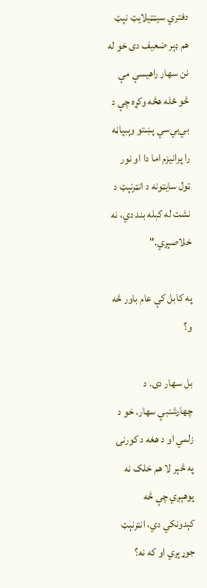دفتري سیټټيلایټ نېټ هم ډېر ضعیف دی خو له نن سهار راهیسې مې څو ځله هڅه وکړه چې د بي‌بي‌سي پښتو وېبپاڼه را پرانیزم اما دا او نور ټول سایټونه د انټرنېټ د نشت له کبله بند دي، نه خلاصېږي."

په کابل کې عام باور څه و؟

بل سهار دی. د چهارشنبې سهار. خو د زلمي او د هغه د کورنۍ په څېر لا هم خلک نه پوهېږي چې څه کېدونکي دي، انټرنېټ جوړېږي او که نه؟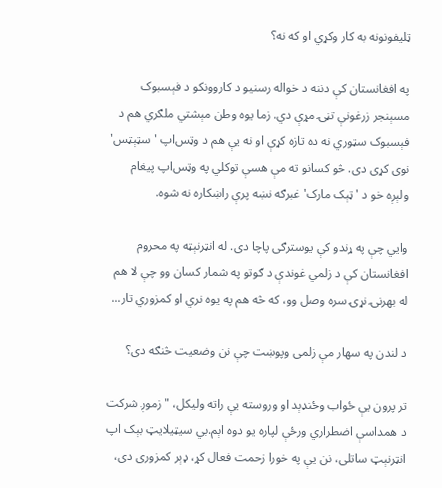ټلیفونونه به کار وکړي او که نه؟

په افغانستان کې دننه د خواله رسنیو د کاروونکو د فېسبوک مسېنجر زرغونې تڼۍ مړې دي. زما یوه وطن‌ مېشتي ملګري هم د فېسبوک سټوري نه ده تازه کړې او نه یې هم د وټس‌اپ 'سټېټس' نوی کړی دی. څو کسانو ته مې هسې توکلي په وټس‌اپ پیغام ولېږه خو د 'ټېک‌ مارک' غبرګه نښه پرې راښکاره نه شوه.

وايي چې په ړندو کې یوسترګی پاچا دی. له انټرنېټه په محروم افغانستان کې د زلمي غوندې د ګوتو په شمار کسان وو چې لا هم له بهرنۍ نړۍ سره وصل وو، که څه هم په یوه نري او کمزوري تار...

د لندن په سهار مې زلمی وپوښت چې نن وضعیت څنګه دی؟

تر پرون یې ځواب وځنډېد او وروسته یې راته ولیکل، "زموږ شرکت د همداسې اضطراري ورځې لپاره یو دوه اېم.بي سیټيلایټ بېک‌ اپ انټرنېټ ساتلی، نن یې په خورا زحمت فعال کړ، ډېر کمزوری دی،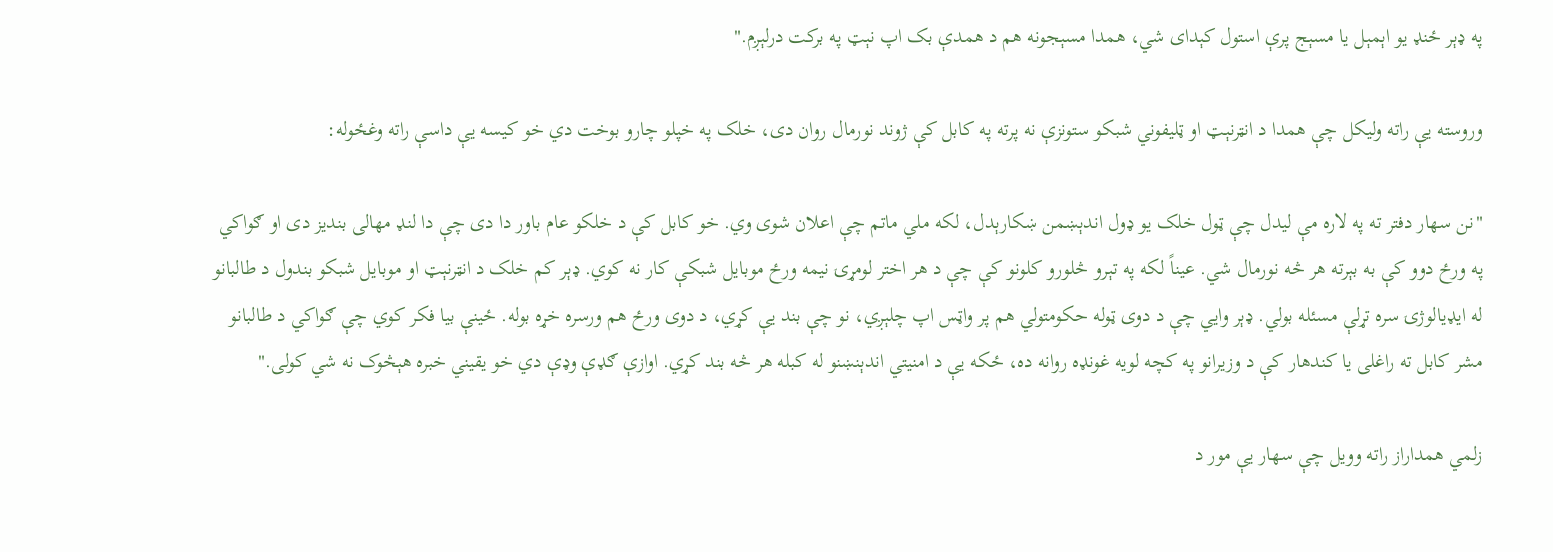په ډېر ځنډ یو اېمېل یا مسېج پرې استول کېدای شي، همدا مسېجونه هم د همدې بک اپ نېټ په برکت درلېږم."

وروسته یې راته ولیکل چې همدا د انټرنېټ او ټلیفوني شبکو ستونزې نه پرته په کابل کې ژوند نورمال روان دی،‌ خلک په خپلو چارو بوخت دي خو کیسه یې داسې راته وغځوله:

"نن سهار دفتر ته په لاره مې لیدل چې ټول خلک یو ډول اندېښمن ښکارېدل، لکه ملي ماتم چې اعلان شوی وي. خو کابل کې د خلکو عام باور دا دی چې دا لنډ مهالی بندیز دی او ګواکي په ورځ دوو کې به بېرته هر څه نورمال شي. عیناً لکه په تېرو څلورو کلونو کې چې د هر اختر لومړۍ نیمه ورځ موبایل شبکې کار نه کوي. ډېر کم خلک د انټرنېټ او موبایل شبکو بندول د طالبانو له ایډیالوژۍ سره تړلې مسئله بولي. ډېر وايي چې د دوی ټوله حکومتولي هم پر واټس اپ چلېږي، نو چې بند یې کړي، د دوی ورځ هم ورسره خړه بوله. ځینې بیا فکر کوي چې ګواکي د طالبانو مشر کابل ته راغلی یا کندهار کې د وزیرانو په کچه لویه غونډه روانه ده، ځکه یې د امنیتي اندېنښنو له کبله هر څه بند کړي. اوازې ګډې وډې دي خو یقیني خبره هېڅوک نه شي کولی."

زلمي همداراز راته وویل چې سهار یې مور د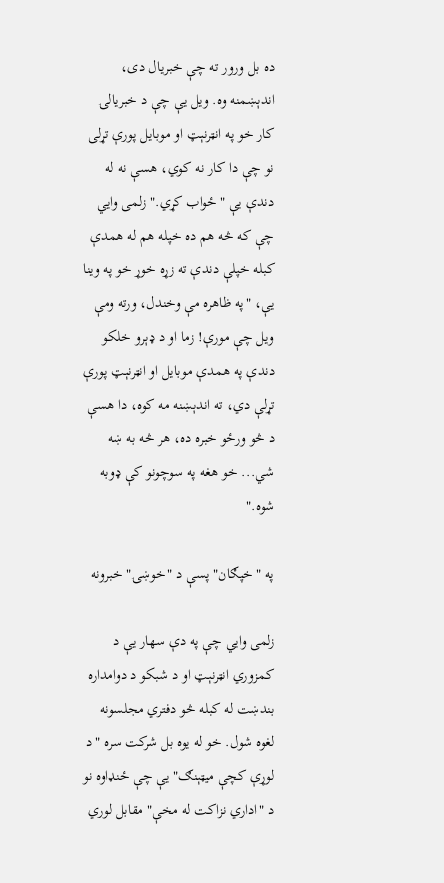ده بل ورور ته چې خبریال دی، اندېښمنه وه. ویل یې چې د خبریالۍ کار خو په انټرنېټ او موبایل پورې تړلی نو چې دا کار نه کوي، هسې نه له دندې یې "ځواب کړي." زلمی وايي چې که څه هم ده خپله هم له همدې کبله خپلې دندې ته زړه خوړ خو په وینا یې، "په ظاهره مې وخندل،‌ ورته ومې ویل چې مورې! زما او د ډېرو خلکو دندې په همدې موبایل او انټرنېټ پورې تړلې دي، ته اندېښنه مه کوه، دا هسې د څو ورځو خبره ده، هر څه به ښه شي... خو هغه په سوچونو کې ډوبه شوه."

په "خپګان" پسې د "خوښۍ" خبرونه

زلمی وايي چې په دې سهار یې د کمزوري انټرنېټ او د شبکو د دوامداره بندښت له کبله څو دفتري مجلسونه لغوه شول. خو له یوه بل شرکت سره "د لوړې کچې میټېنګ" یې چې ځنډاوه نو د "اداري نزاکت له مخې" مقابل لوري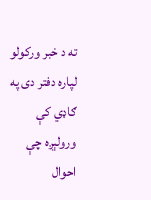ته د خبر ورکولو لپاره دفتر دی په ګاډي کې ورولېږه چې احوال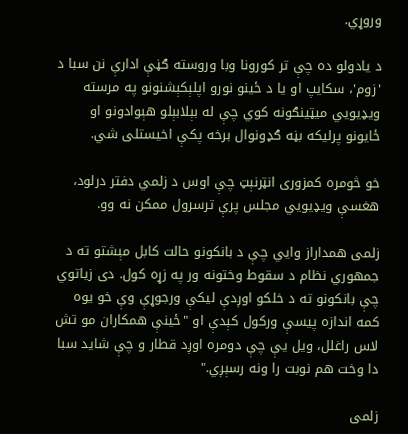وروړي.

د یادولو ده چې تر کورونا وبا وروسته ګڼې ادارې نن سبا د 'زوم'، سکایپ او یا د ځينو نورو اپلېکېشنونو په مرسته ویډيويي میټينګونه کوي چې له بېلابېلو هېوادونو او ځایونو پرلیکه بڼه ګډونوال برخه پکې اخیستلی شي.

خو څومره کمزوری انټرنېټ چې اوس د زلمي دفتر درلود، هغسې ویډيويي مجلس پرې ترسرول ممکن نه وو.

زلمی همداراز وايي چې د بانکونو حالت کابل مېشتو ته د جمهوري نظام د سقوط وختونه ور په زړه کول. دی زیاتوي چې بانکونو ته د خلکو اوږدې لیکې ورجوړې وې خو یوه کمه اندازه پیسې ورکول کېدې او "ځینې همکاران مو تش لاس راغلل، ویل یې چې دومره اوږد قطار و چې شاید سبا دا وخت هم نوبت را ونه رسېږي."

زلمی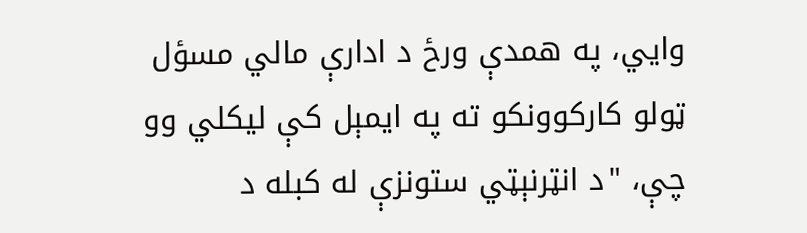وايي، په همدې ورځ د ادارې مالي مسؤل ټولو کارکوونکو ته په ایمېل کې لیکلي وو چې، "د انټرنېټي ستونزې له کبله د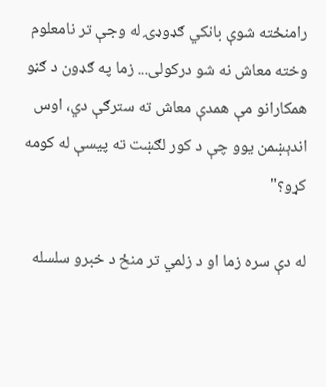رامنځته شوې بانکي ګډوډۍ له وجې تر نامعلوم وخته معاش نه شو درکولی... زما په ګډون د ګڼو همکارانو مې همدې معاش ته سترګې دي، اوس اندېښمن یوو چې د کور لګښت ته پیسې له کومه کړو؟"

له دې سره زما او د زلمي تر منځ د خبرو سلسله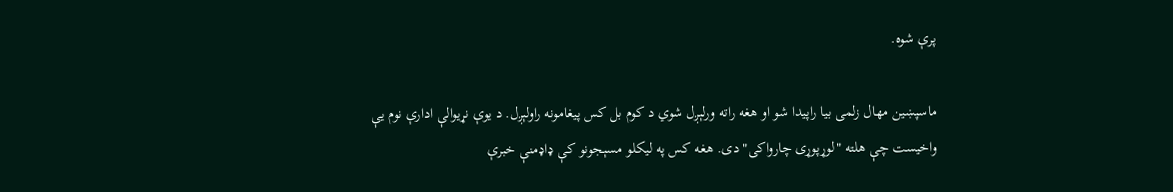پرې شوه.

ماسپښين مهال زلمی بیا راپيدا شو او هغه راته ورلېږل شوي د کوم بل کس پیغامونه راولېږل. د یوې نړیوالې ادارې نوم یې واخیست چې هلته "لوړپوړی چارواکی" دی. هغه کس په لیکلو مسېجونو کې ډاډمنې خبرې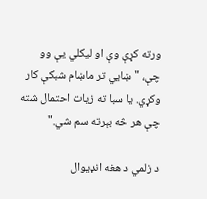ورته کړې وې او لیکلي یې وو چې، "ښايي تر ماښام شبکې کار وکړي. یا سبا ته زیات احتمال شته چې هر څه بېرته سم شي."

د زلمي د هغه انډیوال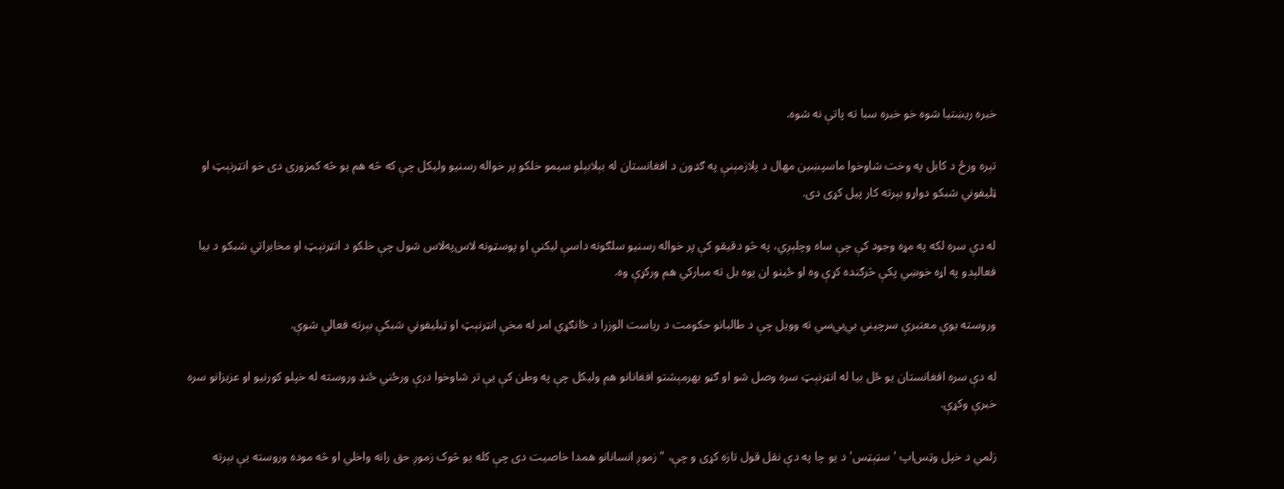خبره ریښتیا شوه خو خبره سبا ته پاتې نه شوه.

تېره ورځ د کابل په وخت شاوخوا ماسپښین مهال د پلازمېنې په ګډون د افغانستان له بېلابېلو سیمو خلکو پر خواله رسنیو ولیکل چې که څه هم یو څه کمزوری دی خو انټرنېټ او ټلیفوني شبکو دواړو بېرته کار پیل کړی دی.

له دې سره لکه په مړه وجود کې چې ساه وچلېږي، په څو دقیقو کې پر خواله رسنیو سلګونه داسې لیکنې او پوسټونه لاس‌په‌لاس شول چې خلکو د انټرنېټ او مخابراتي شبکو د بیا فعالېدو په اړه خوښي پکې څرګنده کړې وه او ځينو ان یوه بل ته مبارکي هم ورکړې وه.

وروسته یوې معتبرې سرچینې بي‌بي‌سي ته وویل چې د طالبانو حکومت د ریاست الوزرا د ځانګړي امر له مخې انټرنېټ او ټیلیفوني شبکې بېرته فعالې شوې.

له دې سره افغانستان یو ځل بیا له انټرنېټ سره وصل شو او ګڼو بهرمېشتو افغانانو هم ولیکل چې په وطن کې یې تر شاوخوا درې ورځني ځنډ وروسته له خپلو کورنیو او عزیزانو سره خبرې وکړې.

زلمي د خپل وټس‌اپ 'سټېټس' د یو چا په دې نقل قول تازه کړی و چې، "زموږ انسانانو همدا خاصیت دی چې کله یو څوک زموږ حق رانه واخلي او څه موده وروسته یې بېرته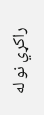راکړي نو له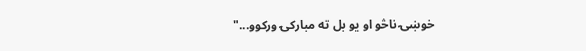خوښۍ ناڅو او یو بل ته مبارکۍ ورکوو..."